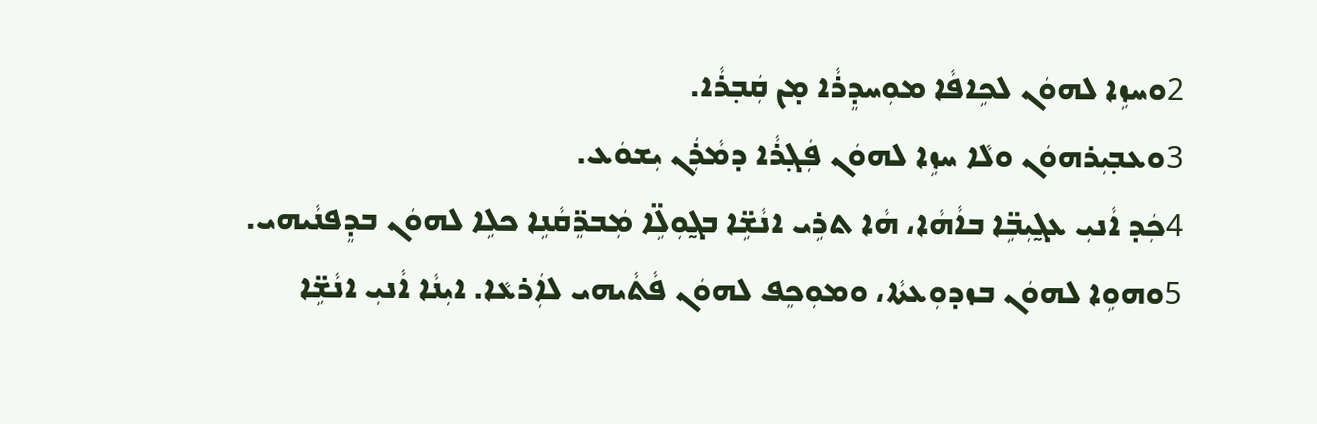2ܘܚܙܹܐ ܠܗܘܿܢ ܠܟܹܐܦܵܐ ܡܘܼܚܕܸܪܵܐ ܡ̣ܢ ܩܲܒ݂ܪܵܐ.
3ܘܥܒ݂ܝܼܪܗܘܿܢ ܘܠܵܐ ܚܙܹܐ ܠܗܘܿܢ ܦܲܓ݂ܪܵܐ ܕܡܵܪܲܢ ܝܼܫܘܿܥ.
4ܟܲܕ ܐܵܢܝܼ ܥܓ̰ܝܼܒܹ̈ܐ ܒܐܵܗܵܐ، ܗܵܐ ܬܪܹܝ ܐܢܵܫܹ̈ܐ ܒܓ̰ܘܼܠܹ̈ܐ ܡܲܒܪܸ̈ܩܵܢܹܐ ܟܠܹܐ ܠܗܘܿܢ ܒܕܸܦܢܵܝܗܝ.
5ܘܗܘܹܐ ܠܗܘܿܢ ܒܙܕܘܼܥܬܵܐ، ܘܡܘܼܟܸܦ ܠܗܘܿܢ ܦܵܬܵܝܗܝ ܠܐܲܪܥܵܐ. ܐܝܼܢܵܐ ܐܵܢܝܼ ܐܢܵܫܹ̈ܐ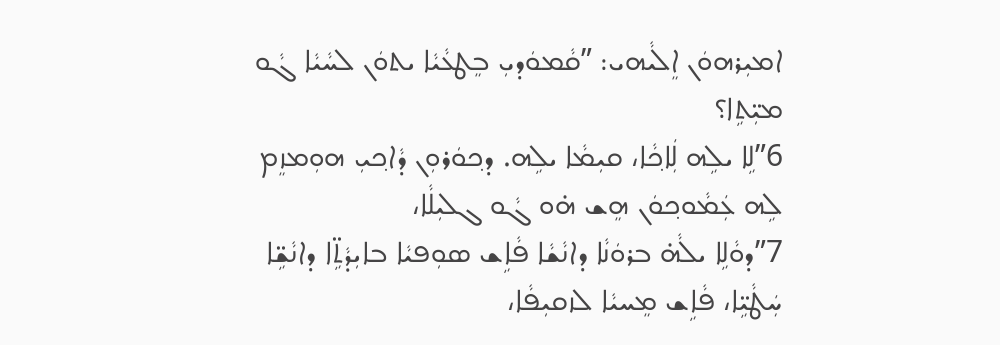ܐܡܝܼܪܗܘܿܢ ܐܸܠܵܝܗܝ: ”ܩܵܡܘܿܕܝܼ ܒܸܛܥܵܝܵܐ ܝܬܘܿܢ ܠܚܵܝܵܐ ܓܵܘ ܡܝܼ̈ܬܹܐ؟
6”ܠܹܐ ܝܠܹܗ ܠܲܐܟ݂ܵܐ، ܩܝܼܡܵܐ ܝܠܹܗ. ܕܟ݂ܘܿܪܘܼܢ ܕܵܐܟ݂ܝܼ ܗܘܼܡܙܸܡ ܠܹܗ ܥܲܡܵܘܟ݂ܘܿܢ ܗܸܫ ܗ̇ܘ ܓܵܘ ܓܠܝܼܠܵܐ،
7”ܕܘܵܠܹܐ ܝܠܵܗ̇ ܒܪܘܿܢܵܐ ܕܐܢܵܫܵܐ ܦܵܐܹܫ ܣܘܼܦܝܵܐ ܒܐܝܼܕܵܬܹ̈ܐ ܕܐܢܵܫܹ̈ܐ ܚܲܛܵܝܹ̈ܐ، ܦܵܐܹܫ ܡܸܚܝܵܐ ܠܙܩܝܼܦܵܐ،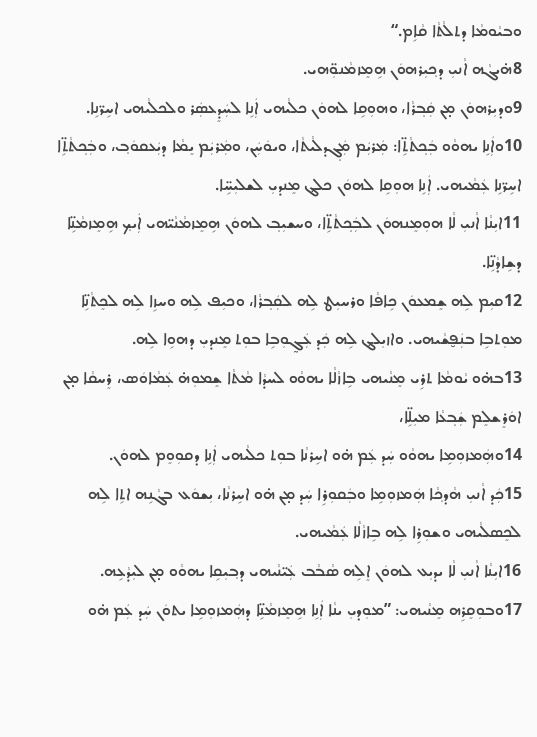ܘܒܝܵܘܡܵܐ ܕܬܠܵܬܵܐ ܩܵܐܹܡ.“
8ܗ̇ܝܓܵܗ ܐܵܢܝܼ ܕܟ݂ܝܼܪܗܘܿܢ ܗܹܡܸܙܡܵܢܘܼ̈ܗܝ.
9ܘܕܝܼܪܗܘܿܢ ܡ̣ܢ ܩܲܒ݂ܪܵܐ، ܘܗܘܼܩܹܐ ܠܗܘܿܢ ܟܠܵܝܗܝ ܐܲܢܹܐ ܠܚܲܕܸܥܣܲܪ ܘܠܟܠܵܝܗܝ ܐܚܹܪ̈ܢܹܐ.
10ܘܐܲܢܹܐ ܝܗܘܵܘ ܒܲܟ݂ܬܵܬܹ̈ܐ: ܡܲܪܝܲܡ ܡܲܓ݂ܕܠܵܝܬܵܐ، ܘܝܘܿܚܲܢ، ܘܡܲܪܝܲܡ ܝܸܡܵܐ ܕܝܲܥܩܘܿܒ݂، ܘܒܲܟ݂ܬܵܬܹ̈ܐ ܐܚܹܪ̈ܢܹܐ ܥܲܡܵܝܗܝ. ܐܲܢܹܐ ܗܘܼܩܹܐ ܠܗܘܿܢ ܟܠܔ ܡܸܢܕܝܼ ܠܫܠܝܼܚܹ̈ܐ.
11ܐܝܼܢܵܐ ܐܵܢܝܼ ܠܵܐ ܗܘܼܡܸܢܗܘܿܢ ܠܒܲܟ݂ܬܵܬܹ̈ܐ، ܘܚܫܝܼܒ݂ ܠܗܘܿܢ ܗܹܡܸܙܡܵܢܵܝ̈ܗܝ ܐܲܝܟ݂ ܗܹܡܸܙܡܵܢܹ̈ܐ ܕܫܹܐܕܵܢܹ̈ܐ.
12ܩܝܼܡ ܠܹܗ ܫܸܡܥܘܿܢ ܟܹܐܦܵܐ ܘܪܚܝܼܛ ܠܹܗ ܠܩܲܒ݂ܪܵܐ، ܘܟܝܼܦ ܠܹܗ ܘܚܙܹܐ ܠܹܗ ܠܟܸܬܵܢܹ̈ܐ ܡܘܼܬܒܹܐ ܒܢܲܦ̮ܫܵܝܗܝ. ܘܐܙܝܼܠܔ ܠܹܗ ܟܲܕ ܥܲܓ̰ܘܼܒܹܐ ܒܘܼܬ ܡܸܢܕܝܼ ܕܗܘܹܐ ܠܹܗ.
13ܒܗ̇ܘ ܝܵܘܡܵܐ ܬܪܹܝ ܡܸܢܵܝܗܝ ܒܹܐܙܵܠܵܐ ܝܗܘܵܘ ܠܚܕܵܐ ܡܵܬܵܐ ܫܸܡܘܼܗ̇ ܥܲܡܵܐܘܿܣ، ܪܸܚܩܵܐ ܡ̣ܢ ܐܘܿܪܸܫܠܸܡ ܫܲܒ݂ܥܵܐ ܡܝܼܠܹ̈ܐ،
14ܘܗܲܡܙܘܼܡܹܐ ܝܗܘܵܘ ܚܲܕ ܥܲܡ ܗ̇ܘ ܐܚܹܪܢܵܐ ܒܘܼܬ ܟܠܵܝܗܝ ܐܲܢܹܐ ܕܩܘܼܘܸܡ ܠܗܘܿܢ.
15ܟܲܕ ܐܵܢܝܼ ܗܵܕܟ݂ܵܐ ܗܲܡܙܘܼܡܹܐ ܘܒܲܩܘܼܪܹܐ ܚܲܕ ܡ̣ܢ ܗ̇ܘ ܐܚܹܪܢܵܐ، ܝܼܫܘܿܥ ܒܓܵܢܹܗ ܐܬܹܐ ܠܹܗ ܠܟܸܣܠܵܝܗܝ ܘܫܘܼܪܹܐ ܠܹܗ ܒܹܐܙܵܠܵܐ ܥܲܡܵܝܗܝ.
16ܐܝܼܢܵܐ ܐܵܢܝܼ ܠܵܐ ܝܕܝܼܥ ܠܗܘܿܢ ܐܸܠܹܗ ܣܵܒܵܒ ܥܲܝ̈ܢܵܝܗܝ ܕܒ݂ܝܼܩܹܐ ܝܗܘܵܘ ܡ̣ܢ ܠܝܼܕܵܥܹܗ.
17ܘܒܘܼܩܸܪܹܗ ܡܸܢܵܝܗܝ: ”ܡܘܼܕܝܼ ܝܢܵܐ ܐܲܢܹܐ ܗܹܡܸܙܡܵܢܹ̈ܐ ܕܗܲܡܙܘܼܡܹܐ ܝܬܘܿܢ ܚܲܕ ܥܲܡ ܗ̇ܘ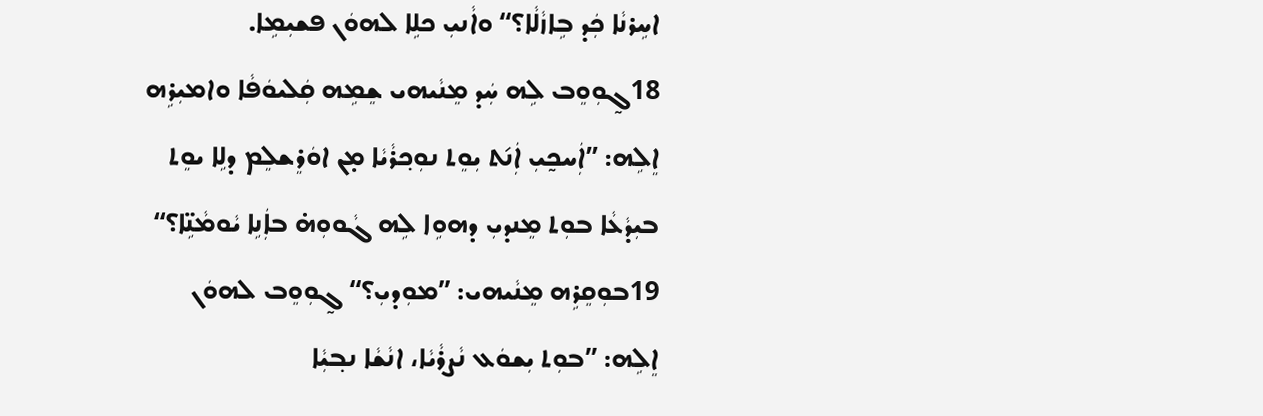ܐܚܹܪܢܵܐ ܟܲܕ ܒܹܐܙܵܠܵܐ؟“ ܘܐܵܢܝܼ ܟܠܹܐ ܠܗܘܿܢ ܦܫܝܼܡܹܐ.
18ܓ̰ܘܼܘܸܒ ܠܹܗ ܚܲܕ ܡܸܢܵܝܗܝ ܫܸܡܹܗ ܩܲܠܝܘܿܦܵܐ ܘܐܡܝܼܪܹܗ ܐܸܠܹܗ: ”ܐܲܚܟ̰ܝܼ ܐܲܢ݇ܬ ܝܼܘܸܬ ܢܘܼܟ݂ܪܵܝܵܐ ܡ̣ܢ ܐܘܿܪܸܫܠܸܡ ܕܠܹܐ ܝܘܸܬ ܒܝܼܕܵܥܵܐ ܒܘܼܬ ܡܸܢܕܝܼ ܕܗܘܹܐ ܠܹܗ ܓܵܘܘܼܗ̇ ܒܐܲܢܹܐ ܝܵܘܡܵܢܹ̈ܐ؟“
19ܒܘܼܩܸܪܹܗ ܡܸܢܵܝܗܝ: ”ܡܘܼܕܝܼ؟“ ܓ̰ܘܼܘܸܒ ܠܗܘܿܢ ܐܸܠܹܗ: ”ܒܘܼܬ ܝܼܫܘܿܥ ܢܵܨܪܵܝܵܐ، ܐܢܵܫܵܐ ܢܒ݂ܝܼܵܐ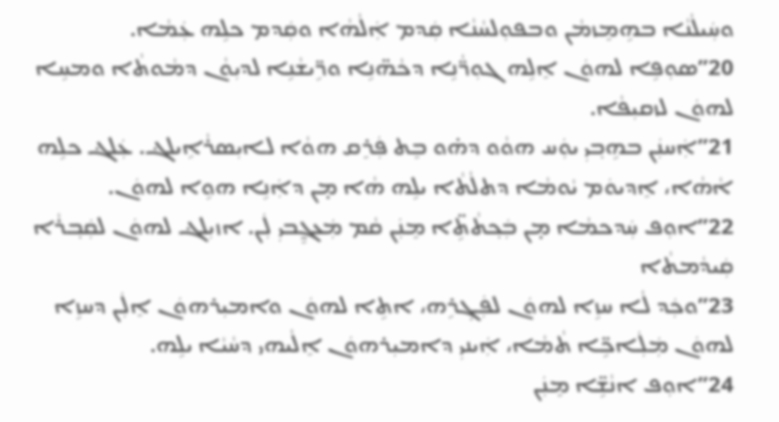ܘܚܲܝܠܵܢܵܐ ܒܗܹܡܸܙܡܵܢ ܘܒܦܘܼܠܚܵܢܵܐ ܩܲܕܡ ܐܲܠܵܗܵܐ ܘܩܲܕܡ ܟܠܹܗ ܥܲܡܵܐ.
20”ܣܘܼܦܹܐ ܠܗܘܿܢ ܐܸܠܹܗ ܓܘܼܪ̈ܵܢܹܐ ܕܟܵܗ̈ܢܹܐ ܘܪܹ̈ܝܫܵܢܹܐ ܠܕܝܼܘܵܢ ܕܡܵܘܬܵܐ ܘܡܚܹܐ ܠܗܘܿܢ ܠܙܩܝܼܦܵܐ.
21”ܐܲܚܢܲܢ ܒܗܹܒ݂ܝܼ ܝܘܲܚ ܗܘܵܘ ܕܗ̇ܘ ܒܸܬ ܦܲܪܸܩ ܗܘܵܐ ܠܐܝܼܣܪܵܐܹܝܠܔ. ܥܲܠܔ ܟܠܹܗ ܐܵܗܵܐ، ܐܸܕܝܘܿܡ ܝܵܘܡܵܐ ܕܬܠܵܬܵܐ ܝܠܹܗ ܗܵܐ ܡ̣ܢ ܕܐܲܢܹܐ ܗܘܹܐ ܠܗܘܿܢ.
22”ܐܘܼܦ ܚܲܕܟܡܵܐ ܡ̣ܢ ܒܲܟ݂ܬܵܬܹ̈ܐ ܡܸܢܲܢ ܩܵܡ ܡܲܥܓ̰ܸܒܝܼ ܠܲܢ. ܐܙܝܼܠܔ ܠܗܘܿܢ ܠܩܲܒ݂ܪܵܐ ܩܲܝܕܵܡܬܵܐ
23”ܘܟܲܕ ܠܵܐ ܚܙܹܐ ܠܗܘܿܢ ܠܦܲܓ݂ܪܹܗ، ܐܬܹܐ ܠܗܘܿܢ ܘܐܡܝܼܪܗܘܿܢ ܐܸܠܲܢ ܕܚܙܹܐ ܠܗܘܿܢ ܡܲܠܲܐܟܹ̈ܐ ܬܵܡܵܐ، ܐܲܝܢܝܼ ܕܐܡܝܼܪܗܘܿܢ ܐܸܠܵܝܗܝ ܕܚܵܝܵܐ ܝܠܹܗ.
24”ܐܘܼܦ ܐܢܵܫܹ̈ܐ ܡܸܢܲܢ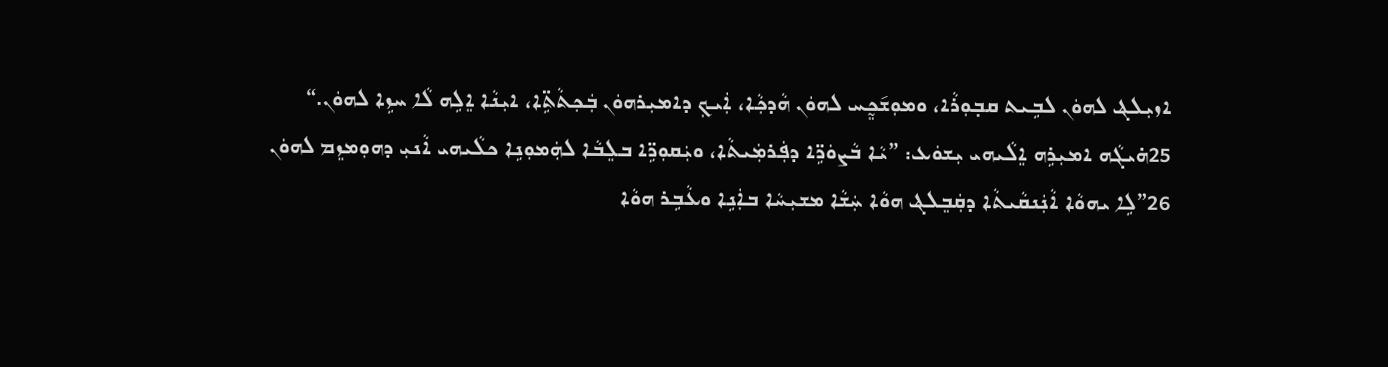ܐܙܝܼܠܔ ܠܗܘܿܢ ܠܒܹܝܬ ܩܒ݂ܘܼܪܵܐ، ܘܡܘܼܫ݇ܟ̰ܸܚ ܠܗܘܿܢ ܗܵܕܟ݂ܵܐ، ܐܲܝܟ݂ ܕܐܡܝܼܪܗܘܿܢ ܒܲܟ݂ܬܵܬܹ̈ܐ، ܐܝܼܢܵܐ ܐܸܠܹܗ ܠܵܐ ܚܙܹܐ ܠܗܘܿܢ.“
25ܗ̇ܝܓܵܗ ܐܡܝܼܪܹܗ ܐܸܠܵܝܗܝ ܝܼܫܘܿܥ: ”ܝܵܐ ܒܵܨܘܿܪܹ̈ܐ ܕܦܲܪܡܲܝܬܵܐ، ܘܝܲܩܘܼܪܹ̈ܐ ܒܠܸܒܵܐ ܠܗܲܡܘܼܢܹܐ ܟܠܵܝܗܝ ܐܵܢܝܼ ܕܗܘܼܡܙܸܡ ܠܗܘܿܢ
26”ܠܹܐ ܝܗܘܵܐ ܐܵܢܲܢܩܵܝܬܵܐ ܕܩܲܒܸܠܔ ܗܘܵܐ ܚܲܫܵܐ ܡܫܝܼܚܵܐ ܒܐܲܢܹܐ ܘܥܵܒܹܪ ܗܘܵܐ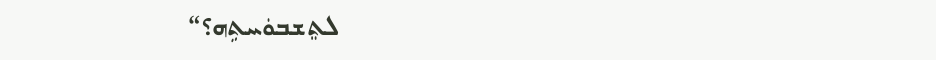ܠܬܸܫܒܘܿܚܬܹܗ؟“